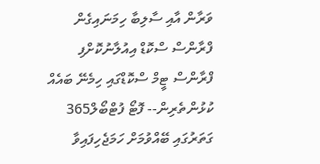ވަރާން އާއި ސާލިބާ ހިމަނައިގެން ފްރާންސް ސްކޮޑް އިއުލާނުކޮށްފި
ފްރާންސް ޓީމް ސްކޮޑްގައި ހިމެނޭ ބައެއް ކުޅުންތެރިން-- ފޮޓޯ ފުޓްބޯލް365
ގަތަރުގައި ބޭއްވުމަށް ހަމަޖެހިފައިވާ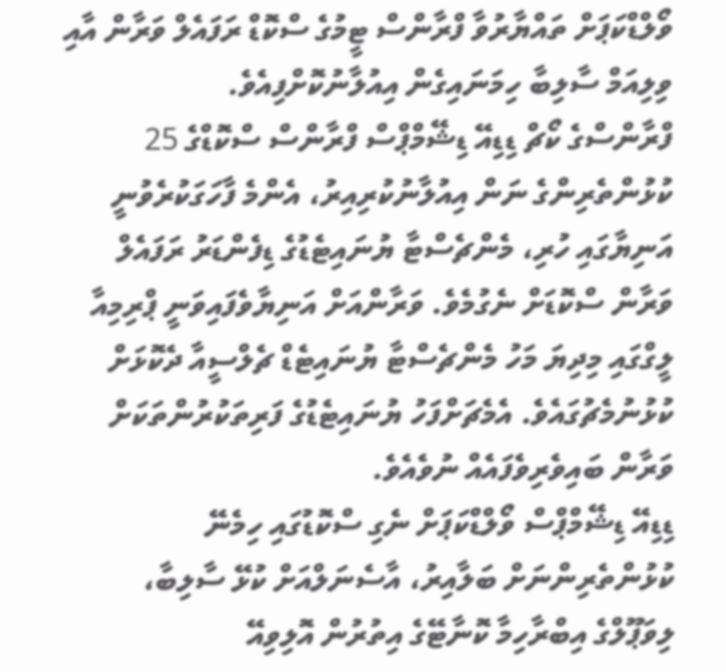ވޯލްޑްކަޕަށް ތައްޔާރުވާ ފްރާންސް ޓީމުގެ ސްކޮޑް ރަފައެލް ވަރާން އާއި ވިލިއަމް ސާލިބާ ހިމަނައިގެން އިއުލާނުކޮށްފިއެވެ.
ފްރާންސްގެ ކޯޗް ޑިޑިއޭ ޑިޝޭމްޕްސް ފްރާންސް ސްކޮޑްގެ 25 ކުޅުންތެރިންގެ ނަން އިއުލާނުކުރިއިރު، އެންމެ ފާހަގަކުރެވުނީ އަނިޔާގައި ހުރި، މެންޗެސްޓާ ޔުނައިޓެޑުގެ ޑިފެންޑަރު ރަފައެލް ވަރާން ސްކޮޑަށް ނެގުމެވެ. ވަރާންއަށް އަނިޔާވެފައިވަނީ ޕްރިމިއާ ލީގްގައި މިދިޔަ މަހު މެންޗެސްޓާ ޔުނައިޓެޑް ޗެލްސީއާ ދެކޮޅަށް ކުޅުނުމެޗުގައެވެ. އެމެޗަށްފަހު ޔުނައިޓެޑުގެ ފަރިތަކުރުންތަކަށް ވަރާން ބައިވެރިވެފައެއް ނުވެއެވެ.
ޑިޑިއޭ ޑިޝޭމްޕްސް ވޯލްޑްކަޕަށް ނެގި ސްކޮޑުގައި ހިމެނޭ ކުޅުންތެރިންނަށް ބަލާއިރު، އާސެނަލްއަށް ކުޅޭ ސާލިބާ، ލިވަޕޫލްގެ އިބްރާހިމާ ކޮނާޓޭގެ އިތުރުން އޮލިވިއޭ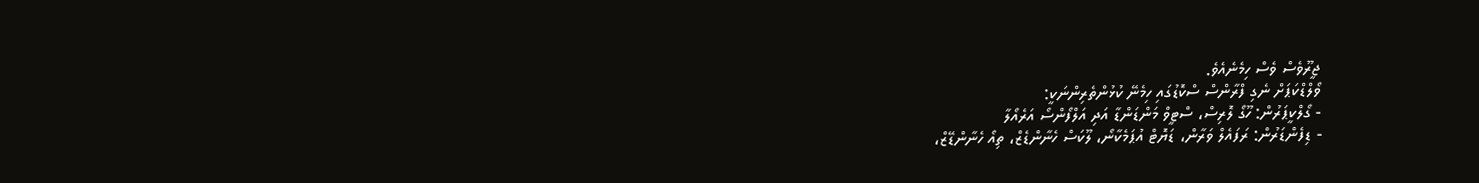ޖީރޫވެސް ވެސް ހިމެނެއެވެ.
ވޯލްޑްކަޕަށް ނެގި ފްރާންސް ސްކޮޑުގައި ހިމެނޭ ކުޅުންތެރިންނަކީ:
- ގޯލްކީޕަރުން: ހޫގޯ ލޮރިސް، ސްޓީވް މަންޑަންޑާ އަދި އަލްފޯންސޯ އަރެއޯލާ
- ޑިފެންޑަރުން: ރަފައެލް ވަރާން، ޑަޔޮޓް އުޕަމެކާނޯ، ލޫކަސް ހެނާންޑެޒް، ތިއޯ ހެނާންޑޭޒް،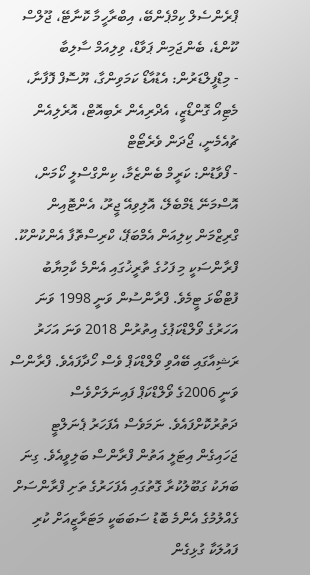ޕްރެންސެލް ކިމްޕެންބޭ، އިބްރާހީމާ ކޮނާޓޭ، ޖޫލްސް ކޫންޑެ، ބެންޖަމިން ޕަވާޑް، ވިލިއަމް ސާލިބާ
- މިޑްފީލްޑަރުން: އެޑުއާޑޯ ކަމަވިންގާ، ޔޫސޮފް ފޮފާނާ، މެޓިއޯ ގޮންޑޯޒީ، އެދްރިއެން ރެބިއޮޓް، އޮރެލިއެން ޗުއެމެނީ، ޖޯދަން ވެރެޓޯޓް
- ފޯވާޑުން: ކަރީމް ބެންޒެމާ، ކިންގްސްލީ ކޯމަން، އޮސްމަނޭ ޑެމްބެލޭ، އޮލިވިއޭ ޖީރޫ، އެންޓޮއިން ގްރިޒްމަން ކިލިއަން އެމްބަޕޭ، ކްރިސްތޮފާ އެންކުންކޫ.
ފްރާންސަކީ މި ފަހުގެ ތާރީޚުގައި އެންމެ ކާމިޔާބު ފުޓްބޯޅަ ޓީމެވެ. ފްރާންސުން ވަނީ 1998 ވަނަ އަހަރުގެ ވޯލްޑްކަޕުގެ އިތުރުން 2018 ވަނަ އަހަރު ރަޝިއާގައި ބޭއްވި ވޯލްޑްކަޕް ވެސް ހޯދާފައެވެ. ފްރާންސް ވަނީ 2006ގެ ވޯލްޑްކަޕް ފައިނަލަށްވެސް ދަތުރުކޮށްފައެވެ. ނަމަވެސް އެފަހަރު ޕެނަލްޓީ ޖަހައިގެން އިޓަލީ އަތުން ފްރާންސް ބަލިވީއެވެ. ގިނަ ބަޔަކު ގަބޫލުކުރާ ގޮތުގައި އެފަހަރުގެ ތަށި ފްރާންސަށް ގެއްލުމުގެ އެންމެ ބޮޑު ސަބަބަކީ މަޓަރާޒީއަށް ކުރި ފައުލަކާ ގުޅިގެން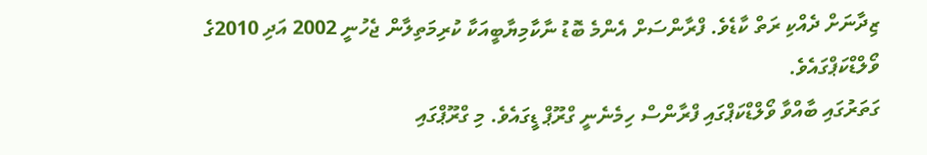ޒިދާނަށް ދެއްކި ރަތް ކާޑެވެ. ފްރާންސަށް އެންމެ ބޮޑު ނާކާމިޔާބީއަކާ ކުރިމަތިލާން ޖެހުނީ 2002 އަދި 2010ގެ ވޯލްޑްކަޕްގައެވެ.
ގަތަރުގައި ބާއްވާ ވޯލްޑްކަޕްގައި ފްރާންސް ހިމެނެނީ ގްރޫޕް ޑީގައެވެ. މި ގްރޫޕްގައި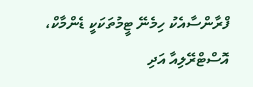ފްރާންސާއެކު ހިމެނޭ ޓީމުތަކަކީ ޑެންމާކް، އޮސްޓްރޭލިއާ އަދި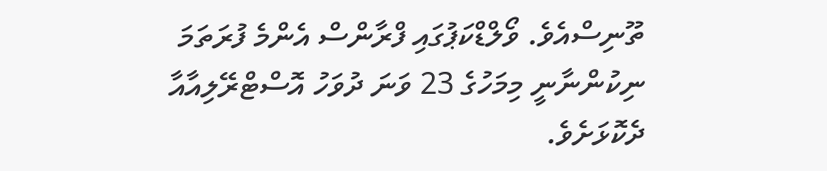ތޫނިސްއެވެ. ވޯލްޑްކަޕުގައި ފްރާންސް އެންމެ ފުރަތަމަ ނިކުންނާނީ މިމަހުގެ 23 ވަނަ ދުވަހު އޮސްޓްރޭލިއާއާ ދެކޮޅަށެވެ.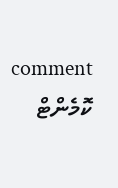comment ކޮމެންޓް